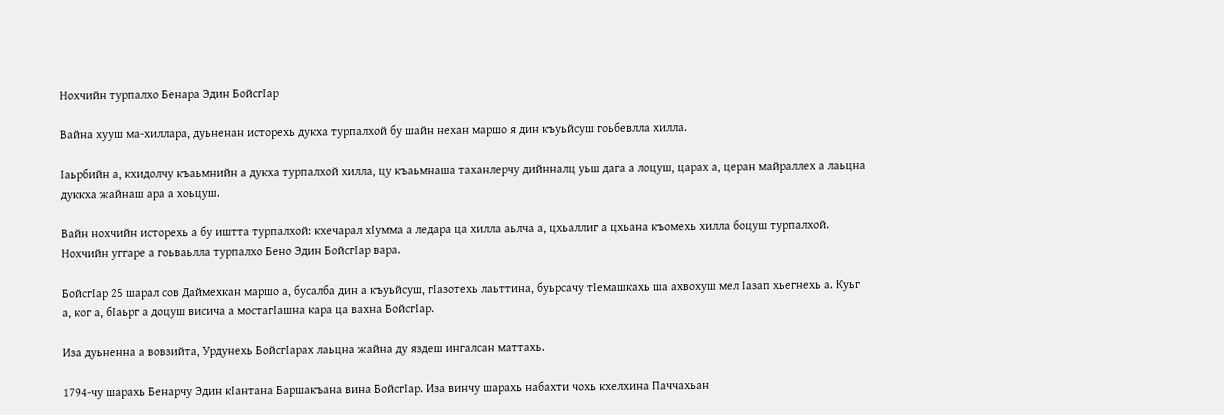Нохчийн турпалхо Бенара Эдин БойсгIар

Вайна хууш ма-хиллара, дуьненан исторехь дукха турпалхой бу шайн нехан маршо я дин къуьйсуш гоьбевлла хилла.

Iаьрбийн а, кхидолчу къаьмнийн а дукха турпалхой хилла, цу къаьмнаша таханлерчу дийнналц уьш дага а лоцуш, царах а, церан майраллех а лаьцна дуккха жайнаш ара а хоьцуш.

Вайн нохчийн исторехь а бу иштта турпалхой: кхечарал хIумма а ледара ца хилла аьлча а, цхьаллиг а цхьана къомехь хилла боцуш турпалхой. Нохчийн уггаре а гоьваьлла турпалхо Бено Эдин БойсгIар вара.

БойсгIар 25 шарал сов Даймехкан маршо а, бусалба дин а къуьйсуш, гIазотехь лаьттина, буьрсачу тIемашкахь ша ахвохуш мел Iазап хьегнехь а. Куьг а, ког а, бIаьрг а доцуш висича а мостагIашна кара ца вахна БойсгIар.

Иза дуьненна а вовзийта, Урдунехь БойсгIарах лаьцна жайна ду яздеш ингалсан маттахь.

1794-чу шарахь Бенарчу Эдин кIантана Баршакъана вина БойсгIар. Иза винчу шарахь набахти чохь кхелхина Паччахьан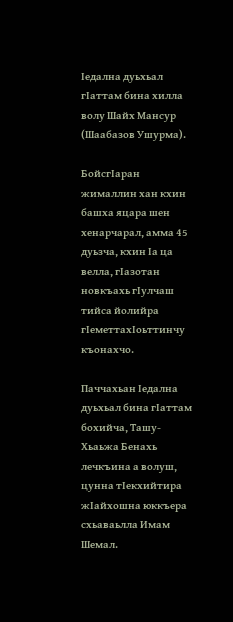Iедална дуьхьал гIаттам бина хилла волу Шайх Мансур (Шаабазов Ушурма).

БойсгIаран жималлин хан кхин башха яцара шен хенарчарал, амма 45 дуьзча, кхин Iа ца велла, гIазотан новкъахь гIулчаш тийса йолийра гIеметтахIоьттинчу къонахчо.

Паччахьан Iедална дуьхьал бина гIаттам бохийча, Ташу-Хьаьжа Бенахь лечкъина а волуш, цунна тIекхийтира жIайхошна юккъера схьаваьлла Имам Шемал.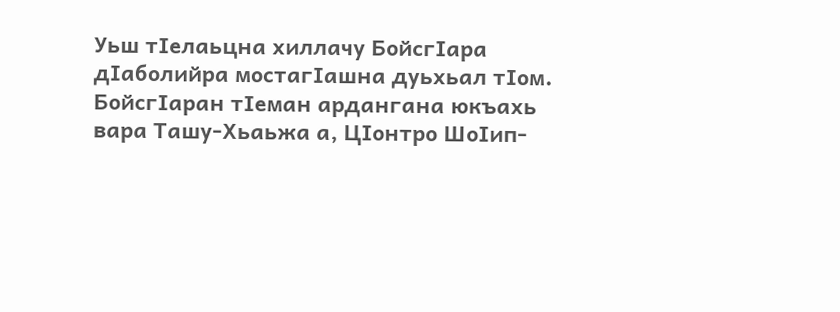Уьш тIелаьцна хиллачу БойсгIара дIаболийра мостагIашна дуьхьал тIом. БойсгIаран тIеман ардангана юкъахь вара Ташу-Хьаьжа а, ЦIонтро ШоIип-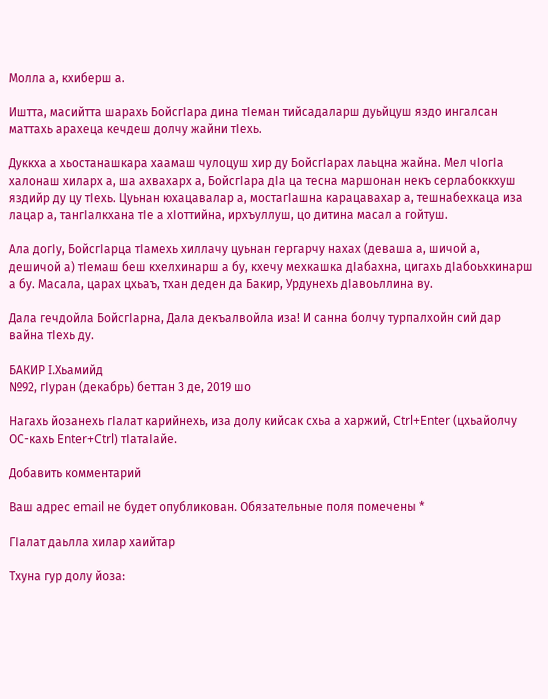Молла а, кхиберш а.

Иштта, масийтта шарахь БойсгIара дина тIеман тийсадаларш дуьйцуш яздо ингалсан маттахь арахеца кечдеш долчу жайни тIехь.

Дуккха а хьостанашкара хаамаш чулоцуш хир ду БойсгIарах лаьцна жайна. Мел чIогIа халонаш хиларх а, ша ахвахарх а, БойсгIара дIа ца тесна маршонан некъ серлабоккхуш яздийр ду цу тIехь. Цуьнан юхацавалар а, мостагIашна карацавахар а, тешнабехкаца иза лацар а, тангIалкхана тIе а хIоттийна, ирхъуллуш, цо дитина масал а гойтуш.

Ала догIу, БойсгIарца тIамехь хиллачу цуьнан гергарчу нахах (деваша а, шичой а, дешичой а) тIемаш беш кхелхинарш а бу, кхечу мехкашка дIабахна, цигахь дIабоьхкинарш а бу. Масала, царах цхьаъ, тхан деден да Бакир, Урдунехь дIавоьллина ву.

Дала гечдойла БойсгIарна, Дала декъалвойла иза! И санна болчу турпалхойн сий дар вайна тIехь ду.

БАКИР I.Хьамийд
№92, гIуран (декабрь) беттан 3 де, 2019 шо

Нагахь йозанехь гIалат карийнехь, иза долу кийсак схьа а харжий, Ctrl+Enter (цхьайолчу ОС-кахь Enter+Ctrl) тIатаIайе.

Добавить комментарий

Ваш адрес email не будет опубликован. Обязательные поля помечены *

ГIалат даьлла хилар хаийтар

Тхуна гур долу йоза: